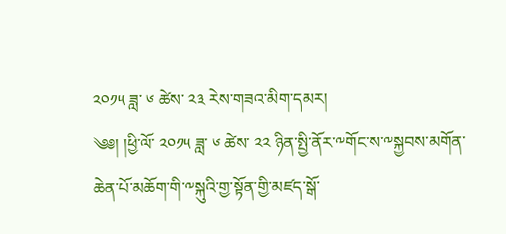༢༠༡༥ ཟླ་ ༦ ཚེས་ ༢༣ རེས་གཟའ་མིག་དམར།
༄༅། །ཕྱི་ལོ་ ༢༠༡༥ ཟླ་ ༦ ཚེས་ ༢༢ ཉིན་སྤྱི་ནོར་༸གོང་ས་༸སྐྱབས་མགོན་ཆེན་པོ་མཆོག་གི་༸སྐུའི་གྱ་སྟོན་གྱི་མཛད་སྒོ་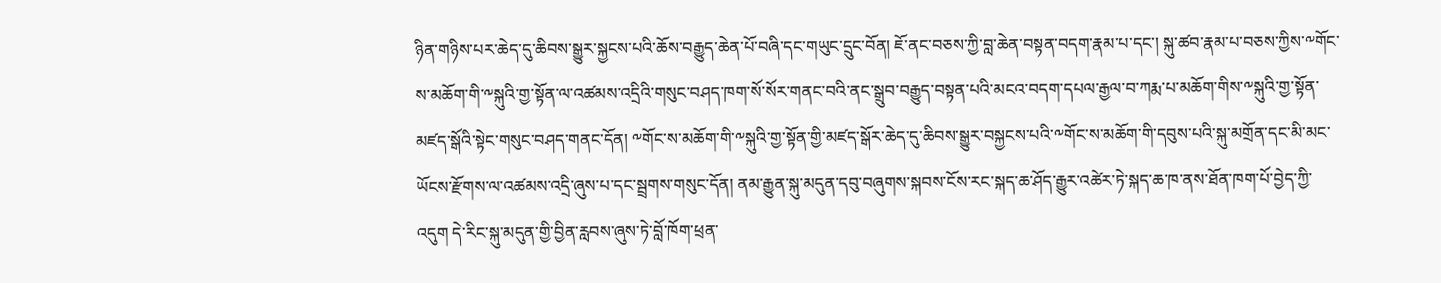ཉིན་གཉིས་པར་ཆེད་དུ་ཆིབས་སྒྱུར་སྐྱངས་པའི་ཆོས་བརྒྱུད་ཆེན་པོ་བཞི་དང་གཡུང་དྲུང་བོན། ཇོ་ནང་བཅས་ཀྱི་བླ་ཆེན་བསྟན་བདག་རྣམ་པ་དང་། སྐུ་ཚབ་རྣམ་པ་བཅས་ཀྱིས་༸གོང་ས་མཆོག་གི་༸སྐུའི་གྱ་སྟོན་ལ་འཚམས་འདྲིའི་གསུང་བཤད་ཁག་སོ་སོར་གནང་བའི་ནང་སྒྲུབ་བརྒྱུད་བསྟན་པའི་མངའ་བདག་དཔལ་རྒྱལ་བ་ཀརྨ་པ་མཆོག་གིས་༸སྐུའི་གྱ་སྟོན་མཛད་སྒོའི་སྟེང་གསུང་བཤད་གནང་དོན། ༸གོང་ས་མཆོག་གི་༸སྐུའི་གྱ་སྟོན་གྱི་མཛད་སྒོར་ཆེད་དུ་ཆིབས་སྒྱུར་བསྐྱངས་པའི་༸གོང་ས་མཆོག་གི་དབུས་པའི་སྐུ་མགྲོན་དང་མི་མང་ཡོངས་རྫོགས་ལ་འཚམས་འདྲི་ཞུས་པ་དང་སྦྲགས་གསུང་དོན། ནམ་རྒྱུན་སྐུ་མདུན་དབུ་བཞུགས་སྐབས་ངོས་རང་སྐད་ཆ་ཤོད་རྒྱུར་འཚེར་ཏེ་སྐད་ཆ་ཁ་ནས་ཐོན་ཁག་པོ་བྱེད་ཀྱི་འདུག དེ་རིང་སྐུ་མདུན་གྱི་བྱིན་རླབས་ཞུས་ཏེ་བློ་ཁོག་ཕྲན་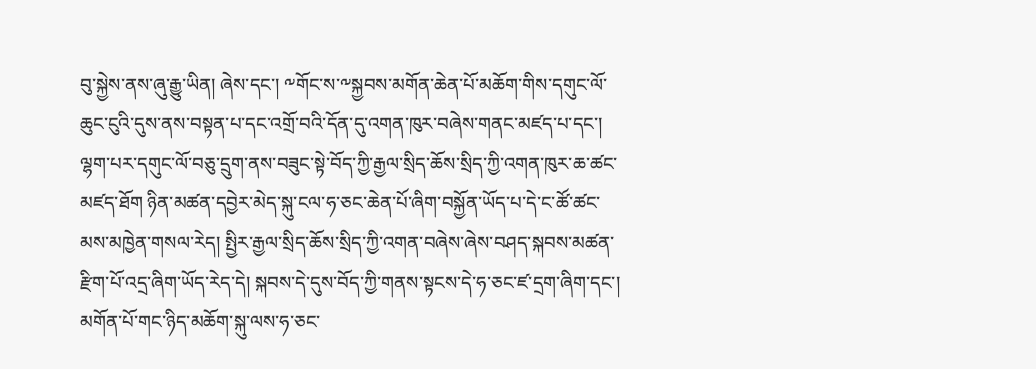བུ་སྐྱེས་ནས་ཞུ་རྒྱུ་ཡིན། ཞེས་དང་། ༸གོང་ས་༸སྐྱབས་མགོན་ཆེན་པོ་མཆོག་གིས་དགུང་ལོ་ཆུང་ངུའི་དུས་ནས་བསྟན་པ་དང་འགྲོ་བའི་དོན་དུ་འགན་ཁུར་བཞེས་གནང་མཛད་པ་དང་། ལྷག་པར་དགུང་ལོ་བཅུ་དྲུག་ནས་བཟུང་སྟེ་བོད་ཀྱི་རྒྱལ་སྲིད་ཆོས་སྲིད་ཀྱི་འགན་ཁུར་ཆ་ཚང་མཛད་ཐོག ཉིན་མཚན་དབྱེར་མེད་སྐུ་ངལ་ཧ་ཅང་ཆེན་པོ་ཞིག་བསྐྱོན་ཡོད་པ་དེ་ང་ཚོ་ཚང་མས་མཁྱེན་གསལ་རེད། སྤྱིར་རྒྱལ་སྲིད་ཆོས་སྲིད་ཀྱི་འགན་བཞེས་ཞེས་བཤད་སྐབས་མཚན་རྫིག་པོ་འདྲ་ཞིག་ཡོད་རེད་དེ། སྐབས་དེ་དུས་བོད་ཀྱི་གནས་སྟངས་དེ་ཧ་ཅང་ཛ་དྲག་ཞིག་དང་། མགོན་པོ་གང་ཉིད་མཆོག་སྐུ་ལས་ཧ་ཅང་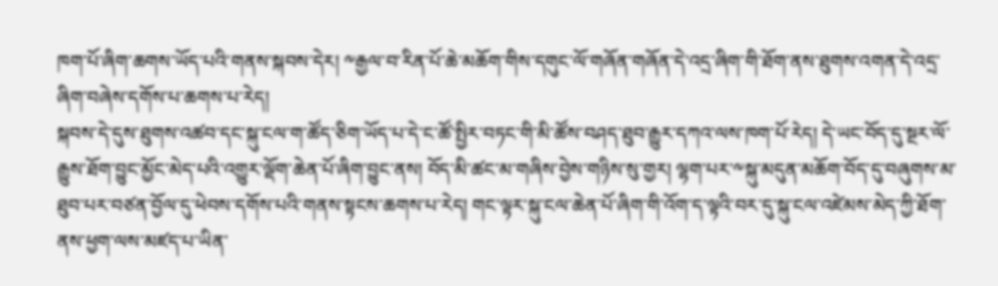ཁག་པོ་ཞིག་ཆགས་ཡོད་པའི་གནས་སྐབས་དེར། ༸རྒྱལ་བ་རིན་པོ་ཆེ་མཆོག་གིས་དགུང་ལོ་གཞོན་གཞོན་དེ་འདྲ་ཞིག་གི་ཐོག་ནས་ཐུགས་འགན་དེ་འདྲ་ཞིག་བཞེས་དགོས་པ་ཆགས་པ་རེད།
སྐབས་དེ་དུས་ཐུགས་འཚབ་དང་སྐུ་ངལ་ག་ཚོད་ཅིག་ཡོད་པ་དེ་ང་ཚོ་སྤྱིར་བཏང་གི་མི་ཚོས་བཤད་ཐུབ་རྒྱུར་དཀའ་ལས་ཁག་པོ་རེད། དེ་ཡང་བོད་དུ་སྔར་ལོ་རྒྱུས་ཐོག་བྱུང་མྱོང་མེད་པའི་འགྱུར་ལྡོག་ཆེན་པོ་ཞིག་བྱུང་ནས། བོད་མི་ཚང་མ་གཞིས་བྱེས་གཉིས་སུ་གྱར། ལྷག་པར་༸སྐུ་མདུན་མཆོག་བོད་དུ་བཞུགས་མ་ཐུབ་པར་བཙན་བྱོལ་དུ་ཕེབས་དགོས་པའི་གནས་སྟངས་ཆགས་པ་རེད། གང་ལྟར་སྐུ་ངལ་ཆེན་པོ་ཞིག་གི་འོག་ད་ལྟའི་བར་དུ་སྐུ་ངལ་འཛེམས་མེད་ཀྱི་ཐོག་ནས་ཕྱག་ལས་མཛད་པ་ཡིན་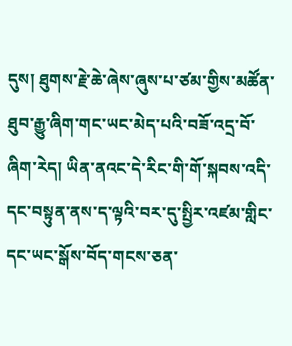དུས། ཐུགས་རྗེ་ཆེ་ཞེས་ཞུས་པ་ཙམ་གྱིས་མཚོན་ཐུབ་རྒྱུ་ཞིག་གང་ཡང་མེད་པའི་བཟོ་འདྲ་བོ་ཞིག་རེད། ཡིན་ནའང་དེ་རིང་གི་གོ་སྐབས་འདི་དང་བསྟུན་ནས་ད་ལྟའི་བར་དུ་སྤྱིར་འཛམ་གླིང་དང་ཡང་སྒོས་བོད་གངས་ཅན་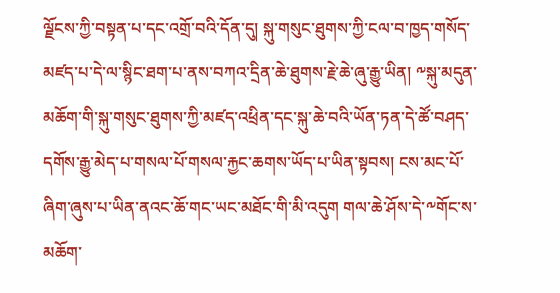ལྗོངས་ཀྱི་བསྟན་པ་དང་འགྲོ་བའི་དོན་དུ། སྐུ་གསུང་ཐུགས་ཀྱི་ངལ་བ་ཁྱད་གསོད་མཛད་པ་དེ་ལ་སྙིང་ཐག་པ་ནས་བཀའ་དྲིན་ཆེ་ཐུགས་རྗེ་ཆེ་ཞུ་རྒྱུ་ཡིན། ༸སྐུ་མདུན་མཆོག་གི་སྐུ་གསུང་ཐུགས་ཀྱི་མཛད་འཕྲིན་དང་སྐུ་ཆེ་བའི་ཡོན་ཏན་དེ་ཚོ་བཤད་དགོས་རྒྱུ་མེད་པ་གསལ་པོ་གསལ་རྐྱང་ཆགས་ཡོད་པ་ཡིན་སྟབས། ངས་མང་པོ་ཞིག་ཞུས་པ་ཡིན་ནའང་ཆོ་གང་ཡང་མཐོང་གི་མི་འདུག གལ་ཆེ་ཤོས་དེ་༸གོང་ས་མཆོག་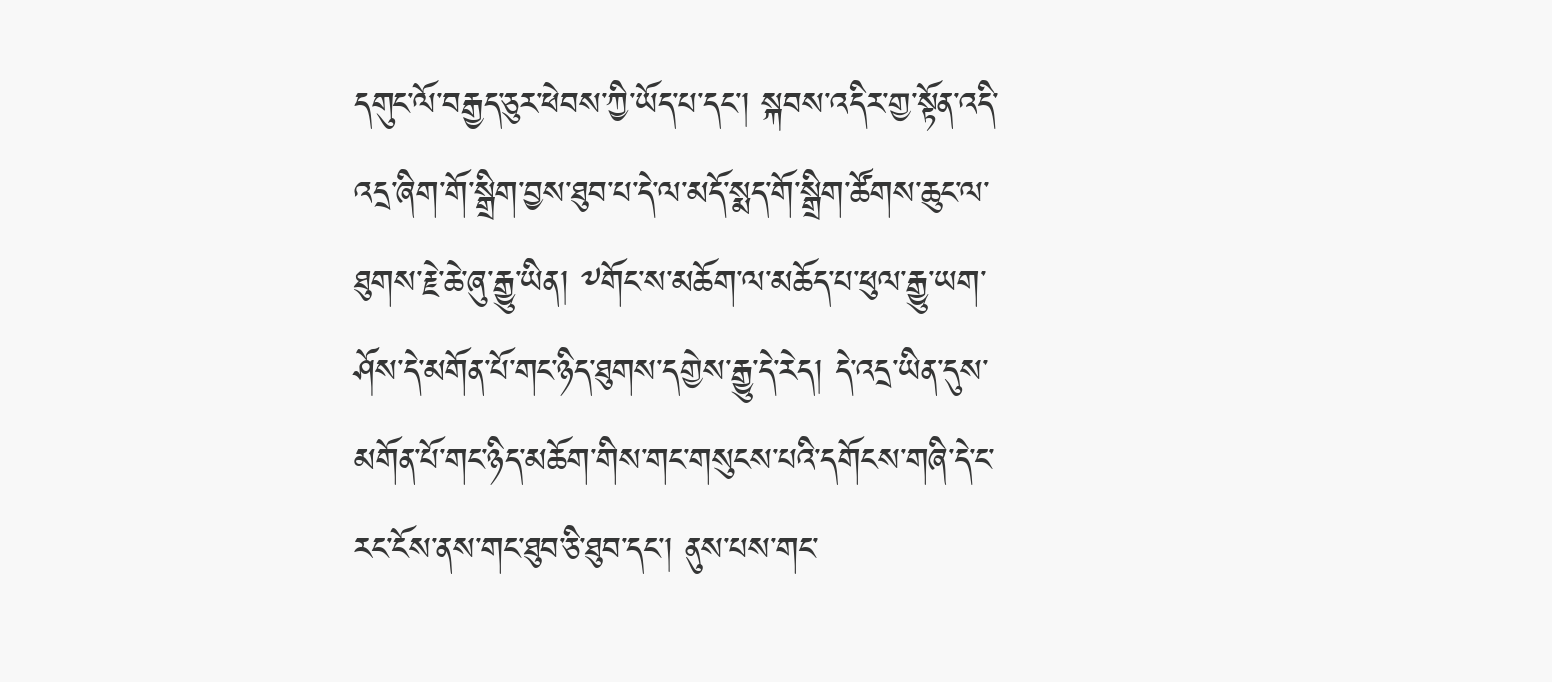དགུང་ལོ་བརྒྱད་ཅུར་ཕེབས་ཀྱི་ཡོད་པ་དང་། སྐབས་འདིར་གྱ་སྟོན་འདི་འདྲ་ཞིག་གོ་སྒྲིག་བྱས་ཐུབ་པ་དེ་ལ་མདོ་སྨད་གོ་སྒྲིག་ཚོགས་ཆུང་ལ་ཐུགས་རྗེ་ཆེ་ཞུ་རྒྱུ་ཡིན། ༸གོང་ས་མཆོག་ལ་མཆོད་པ་ཕུལ་རྒྱུ་ཡག་ཤོས་དེ་མགོན་པོ་གང་ཉིད་ཐུགས་དགྱེས་རྒྱུ་དེ་རེད། དེ་འདྲ་ཡིན་དུས་མགོན་པོ་གང་ཉིད་མཆོག་གིས་གང་གསུངས་པའི་དགོངས་གཞི་དེ་ང་རང་ངོས་ནས་གང་ཐུབ་ཅི་ཐུབ་དང་། ནུས་པས་གང་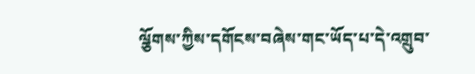ལྕོགས་ཀྱིས་དགོངས་བཞེས་གང་ཡོད་པ་དེ་འགྲུབ་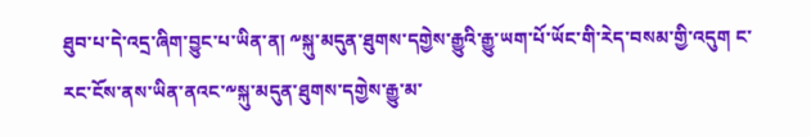ཐུབ་པ་དེ་འདྲ་ཞིག་བྱུང་པ་ཡིན་ན། ༸སྐུ་མདུན་ཐུགས་དགྱེས་རྒྱུའི་རྒྱུ་ཡག་པོ་ཡོང་གི་རེད་བསམ་གྱི་འདུག ང་རང་ངོས་ནས་ཡིན་ནའང་༸སྐུ་མདུན་ཐུགས་དགྱེས་རྒྱུ་མ་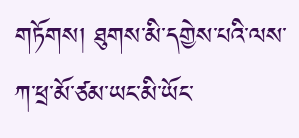གཏོགས། ཐུགས་མི་དགྱེས་པའི་ལས་ཀ་ཕྲ་མོ་ཙམ་ཡང་མི་ཡོང་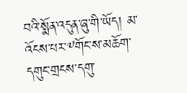བའི་སྨོན་འདུན་ཞུ་གི་ཡོད། མ་འོངས་པར་༸གོང་ས་མཆོག་དགུང་གྲངས་དགུ་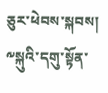ཅུར་ཕེབས་སྐབས། ༸སྐུའི་དགུ་སྟོན་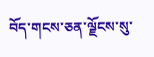བོད་གངས་ཅན་ལྗོངས་སུ་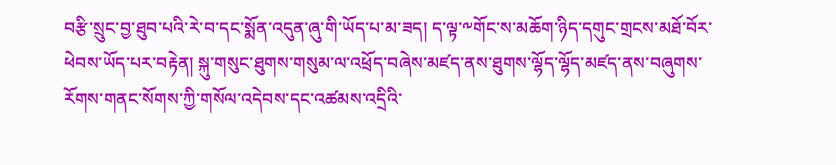བརྩི་སྲུང་བྱ་ཐུབ་པའི་རེ་བ་དང་སྨོན་འདུན་ཞུ་གི་ཡོད་པ་མ་ཟད། ད་ལྟ་༸གོང་ས་མཆོག་ཉིད་དགུང་གྲངས་མཐོ་བོར་ཕེབས་ཡོད་པར་བརྟེན། སྐུ་གསུང་ཐུགས་གསུམ་ལ་འཕྲོད་བཞེས་མཛད་ནས་ཐུགས་ལྷོད་ལྷོད་མཛད་ནས་བཞུགས་རོགས་གནང་སོགས་ཀྱི་གསོལ་འདེབས་དང་འཚམས་འདྲིའི་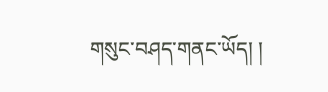གསུང་བཤད་གནང་ཡོད། །